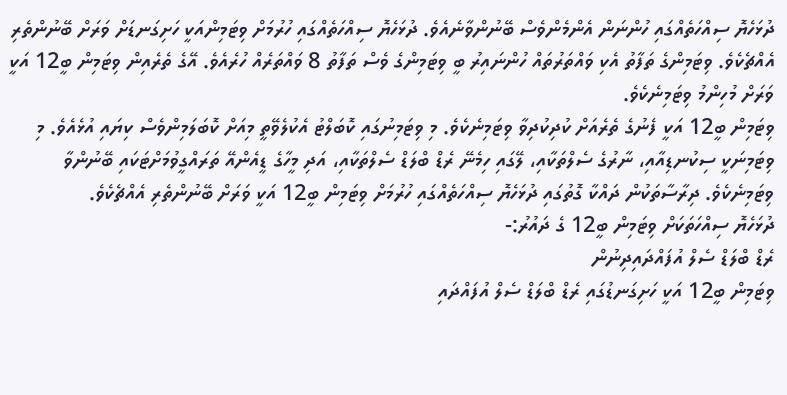ދުޅަހެޔޮ ސިއްހަތެއްގައި ހުންނަން އެންމެންވެސް ބޭނުންވާނެއެވެ. ދުޅަހެޔޮ ސިއްހަތެއްގައި ހުރުމަށް ވިޓަމިންއަކީ ހަށިގަނޑަށް ވަރަށް ބޭނުންތެރި އެއްޗެކެވެ. ވިޓަމިންގެ ތަފާތު އެކި ވައްތަރުތައް ހުންނައިރު ބީ ވިޓަމިންގެ ވެސް ތަފާތު 8 ވައްތަރެއް ހުރެއެވެ. އޭގެ ތެރެއިން ވިޓަމިން ބީ12 އަކީ ވަރަށް މުހިންމު ވިޓަމިނެކެވެ.
ވިޓަމިން ބީ12 އަކީ ފެނުގެ ތެރެއަށް ކުދިކުދިވާ ވިޓަމިނެކެވެ. މި ވިޓަމިނުގައި ކޮބަލްޓު އެކުލެވޭތީ މިއަށް ކޮބަލަމިންވެސް ކިޔައި އުޅެއެވެ. މި ވިޓަމިނަކީ ސިކުނޑިއާއި، ނާރުގެ ސެލްތަކާއި، ލޭގައި ހިމެނޭ ރެޑް ބްލަޑް ސެލްތަކާއި، އަދި މީހާގެ ޑީއެންއޭ ތަރައްގީވުމަށްޓަކައި ބޭނުންވާ ވިޓަމިނެކެވެ. ދިރާސާތަކުން ދައްކާ ގޮތުގައި ދުޅަހެޔޮ ސިއްހަތެއްގައި ހުރުމަށް ވިޓަމިން ބީ12 އަކީ ވަރަށް ބޭނުންތެރި އެއްޗެކެވެ.
ދުޅަހެޔޮ ސިއްހަތަކަށް ވިޓަމިން ބީ12 ގެ ދައުރު:-
ރެޑް ބްލަޑް ސެލް އުފައްދައިދިނުން
ވިޓަމިން ބީ12 އަކީ ހަށިގަނޑުގައި ރެޑް ބްލަޑް ސެލް އުފައްދައި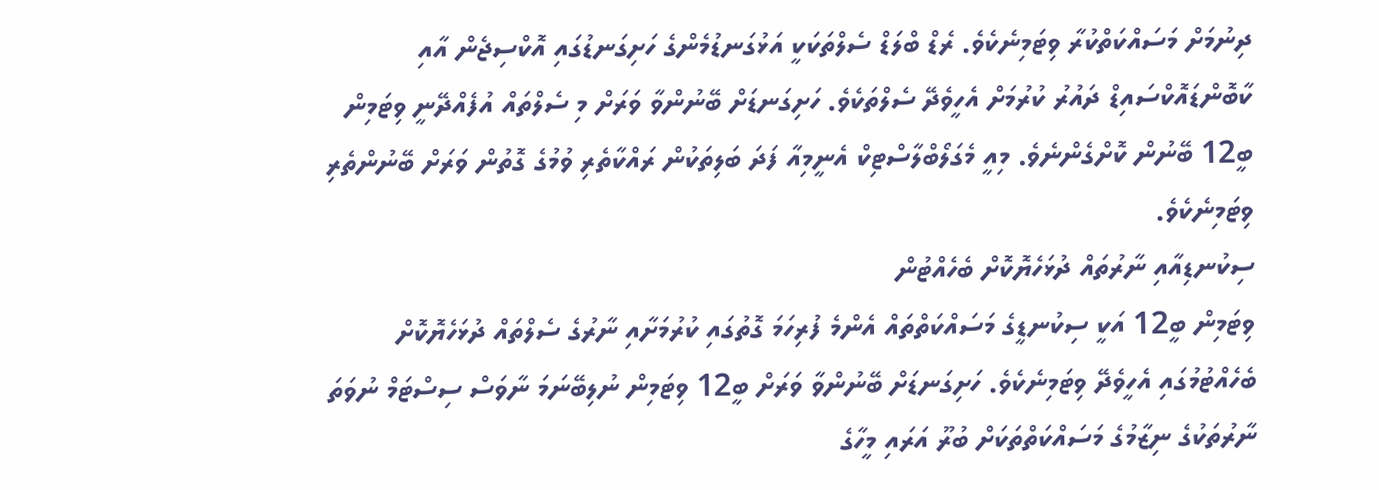ދިނުމަށް މަސައްކަތްކުރާ ވިޓަމިނެކެވެ. ރެޑް ބްލަޑް ސެލްތަކަކީ އަޅުގަނޑުމެންގެ ހަށިގަނޑުގައި އޮކްސިޖެން އާއި ކާބޮންޑައޮކްސައިޑް ދައުރު ކުރުމަށް އެހީވެދޭ ސެލްތަކެވެ. ހަށިގަނޑަށް ބޭނުންވާ ވަރަށް މި ސެލްތައް އުފެއްދޭނީ ވިޓަމިން ބީ12 ބޭނުން ކޮށްގެންނެވެ. މިއީ މެގަލޯބްލާސްޓިކް އެނީމިއާ ފަދަ ބަލިތަކުން ރައްކާތެރި ވުމުގެ ގޮތުން ވަރަށް ބޭނުންތެރި ވިޓަމިނެކެވެ.
ސިކުނޑިއާއި ނާރުތައް ދުޅަހެޔޮކޮށް ބެހެއްޓުން
ވިޓަމިން ބީ12 އަކީ ސިކުނޑީގެ މަސައްކަތްތައް އެންމެ ފުރިހަމަ ގޮތުގައި ކުރުމަށާއި ނާރުގެ ސެލްތައް ދުޅަހެޔޮކޮށް ބެހެއްޓުމުގައި އެހީވެދޭ ވިޓަމިނެކެވެ. ހަށިގަނޑަށް ބޭނުންވާ ވަރަށް ބީ12 ވިޓަމިން ނުލިބޭނަމަ ނާވަސް ސިސްޓަމް ނުވަތަ ނާރުތަކުގެ ނިޒާމުގެ މަސައްކަތްތަކަށް ބުރޫ އަރައި މީހާގެ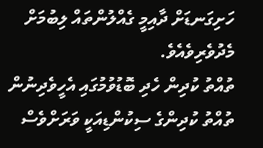ހަށިގަނޑަށް ދާއިމީ ގެއްލުންތައް ލިބުމަށް މެދުވެރިވެއެވެ.
ތުއްތު ކުދިން ހެދި ބޮޑުވުމުގައި އެހީވެދިނުން
ތުއްތު ކުދިންގެ ސިކުންޑިއަކީ ވަރަށްވެސް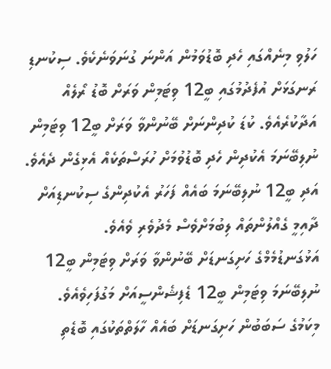ހަލުވި މިނެއްގައި ހެދި ބޮޑުވަމުން އަންނަ ގުނަވަނެކެވެ. ސިކުނޑި ރަނގަޅަށް އުފެދުމުގައި ބީ12 ވިޓަމިން ވަރަށް ބޮޑު ރޯލެއް އަދާކުރެއެވެ. ކުޑަ ކުދިންނަށް ބޭނުންވާ ވަރަށް ބީ12 ވިޓަމިން ނުލިބޭނަމަ އެކުދިން ހެދި ބޮޑުވުމަށް ހުރަސްތަކެއް އެޅިގެން ދެއެވެ. އަދި ބީ12 ނުލިބޭނަމަ ބައެއް ފަހަރު އެކުދިންގެ ސިކުނޑިއަށް ދާއިމީ ގެއްލުންތައް ލިބުމަށްވެސް މެދުވެރި ވެއެވެ.
އަޅުގަނޑުމެމްގެ ހަށިގަނޑަށް ބޭނުންވާ ވަރަށް ވިޓަމިން ބީ12 ނުލިބޭނަމަ ވިޓަމިން ބީ12 ޑެފިޝެންސީއަށް މަގުފަހިވެއެވެ. މިކަމުގެ ސަބަބުން ހަށިގަނޑަށް ބައެއް ހާލަތްތަކުގައި ބޮޑެތި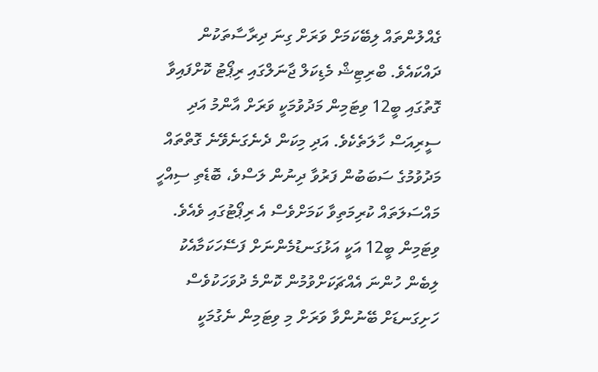ގެއްލުންތައް ލިބޭކަމަށް ވަރަށް ގިނަ ދިރާސާތަކުން ދައްކައެވެ. ބްރިޓިޝް މެޑިކަލް ޖާނަލްގައި ރިޕޯޓު ކޮށްފައިވާ ގޮތުގައި ބީ12 ވިޓަމިން މަދުވުމަކީ ވަރަށް އާންމު އަދި ސީރިއަސް ހާލަތެކެވެ. އަދި މިކަން ދެނެގަނެވޭނެ ގޮތްތައް މަދުވުމުގެ ސަބަބުން ފަރުވާ ދިނުން ލަސްވެ، ބޮޑެތި ސިއްހީ މައްސަލަތައް ކުރިމަތިވާ ކަމަށްވެސް އެ ރިޕޯޓުގައި ވެއެވެ.
ވިޓަމިން ބީ12 އަކީ އަޅުގަނޑުމެންނަށް ފަސޭހަކަމާއެކު ލިބެން ހުންނަ އެއްޗަކަށްވުމުން ކޮންމެ ދުވަހަކުވެސް ހަށިގަނޑަށް ބޭނުންވާ ވަރަށް މި ވިޓަމިން ނެގުމަކީ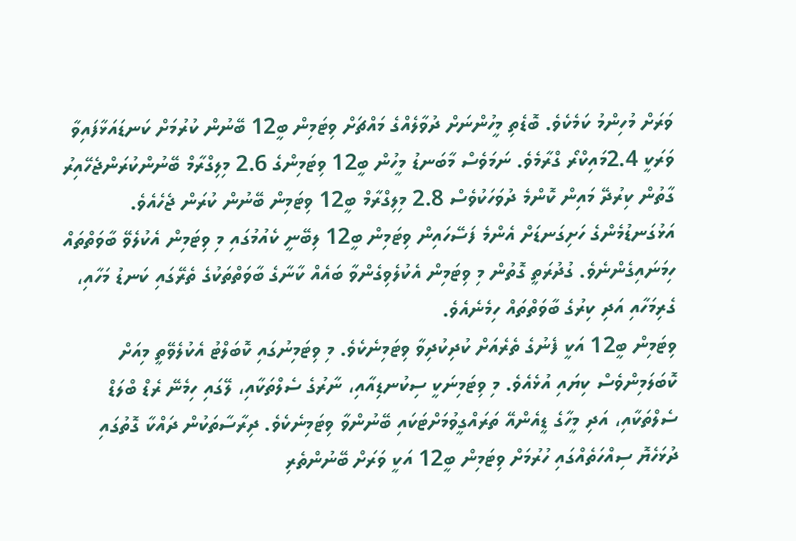ވަރަށް މުހިންމު ކަމެކެވެ. ބޮޑެތި މީހުންނަށް ދުވާލެއްގެ މައްޗަށް ވިޓަމިން ބީ12 ބޭނުން ކުރުމަށް ކަނޑައަޅާފައިވާ ވަރަކީ 2.4މައިކްރޯ ގްރާމެވެ. ނަމަވެސް މާބަނޑު މީހުން ބީ12 ވިޓަމިންގެ 2.6 މިލިގްރާމް ބޭނުންކުރަންޖެހޭއިރު ގާތުން ކިރުދޭ މައިން ކޮންމެ ދުވަހަކުވެސް 2.8 މިލިގްރާމް ބީ12 ވިޓަމިން ބޭނުން ކުރަން ޖެހެއެވެ.
އަޅުގަނޑުމެންގެ ހަށިގަނޑަށް އެންމެ ފަސޭހައިން ވިޓަމިން ބީ12 ލިބޭނީ ކެއުމުގައި މި ވިޓަމިން އެކުލެވޭ ބާވަތްތައް ހިމަނައިގެންނެވެ. ގުދުރަތީ ގޮތުން މި ވިޓަމިން އެކުލެވިގެންވާ ބައެއް ކާނާގެ ބާވަތްތަކުގެ ތެރޭގައި ކަނޑު މަހާއި، ގެރިމަހާއި އަދި ކިރުގެ ބާވަތްތައް ހިމެނެއެވެ.
ވިޓަމިން ބީ12 އަކީ ފެނުގެ ތެރެއަށް ކުދިކުދިވާ ވިޓަމިނެކެވެ. މި ވިޓަމިނުގައި ކޮބަލްޓު އެކުލެވޭތީ މިއަށް ކޮބަލަމިންވެސް ކިޔައި އުޅެއެވެ. މި ވިޓަމިނަކީ ސިކުނޑިއާއި، ނާރުގެ ސެލްތަކާއި، ލޭގައި ހިމެނޭ ރެޑް ބްލަޑް ސެލްތަކާއި، އަދި މީހާގެ ޑީއެންއޭ ތަރައްގީވުމަށްޓަކައި ބޭނުންވާ ވިޓަމިނެކެވެ. ދިރާސާތަކުން ދައްކާ ގޮތުގައި ދުޅަހެޔޮ ސިއްހަތެއްގައި ހުރުމަށް ވިޓަމިން ބީ12 އަކީ ވަރަށް ބޭނުންތެރި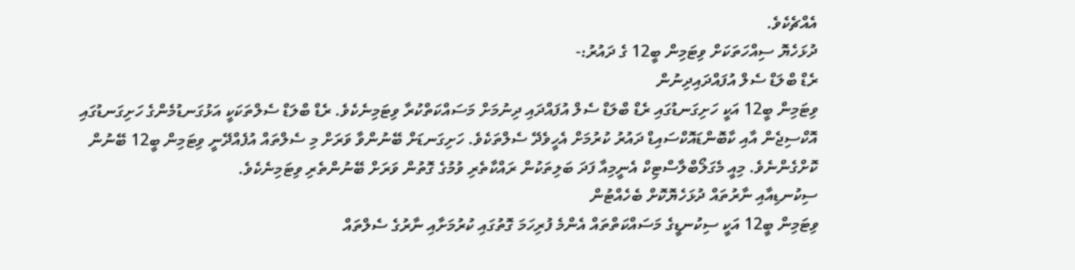އެއްޗެކެވެ.
ދުޅަހެޔޮ ސިއްހަތަކަށް ވިޓަމިން ބީ12 ގެ ދައުރު:-
ރެޑް ބްލަޑް ސެލް އުފައްދައިދިނުން
ވިޓަމިން ބީ12 އަކީ ހަށިގަނޑުގައި ރެޑް ބްލަޑް ސެލް އުފައްދައި ދިނުމަށް މަސައްކަތްކުރާ ވިޓަމިނެކެވެ. ރެޑް ބްލަޑް ސެލްތަކަކީ އަޅުގަނޑުމެންގެ ހަށިގަނޑުގައި އޮކްސިޖެން އާއި ކާބޮންޑައޮކްސައިޑް ދައުރު ކުރުމަށް އެހީވެދޭ ސެލްތަކެވެ. ހަށިގަނޑަށް ބޭނުންވާ ވަރަށް މި ސެލްތައް އުފެއްދޭނީ ވިޓަމިން ބީ12 ބޭނުން ކޮށްގެންނެވެ. މިއީ މެގަލޯބްލާސްޓިކް އެނީމިއާ ފަދަ ބަލިތަކުން ރައްކާތެރި ވުމުގެ ގޮތުން ވަރަށް ބޭނުންތެރި ވިޓަމިނެކެވެ.
ސިކުނޑިއާއި ނާރުތައް ދުޅަހެޔޮކޮށް ބެހެއްޓުން
ވިޓަމިން ބީ12 އަކީ ސިކުނޑީގެ މަސައްކަތްތައް އެންމެ ފުރިހަމަ ގޮތުގައި ކުރުމަށާއި ނާރުގެ ސެލްތައް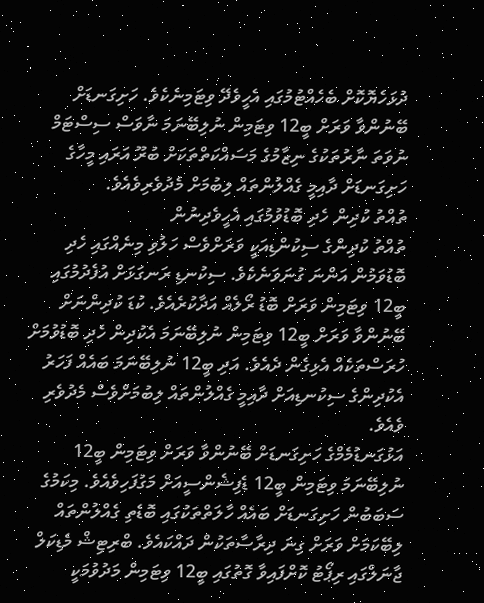ދުޅަހެޔޮކޮށް ބެހެއްޓުމުގައި އެހީވެދޭ ވިޓަމިނެކެވެ. ހަށިގަނޑަށް ބޭނުންވާ ވަރަށް ބީ12 ވިޓަމިން ނުލިބޭނަމަ ނާވަސް ސިސްޓަމް ނުވަތަ ނާރުތަކުގެ ނިޒާމުގެ މަސައްކަތްތަކަށް ބުރޫ އަރައި މީހާގެ ހަށިގަނޑަށް ދާއިމީ ގެއްލުންތައް ލިބުމަށް މެދުވެރިވެއެވެ.
ތުއްތު ކުދިން ހެދި ބޮޑުވުމުގައި އެހީވެދިނުން
ތުއްތު ކުދިންގެ ސިކުންޑިއަކީ ވަރަށްވެސް ހަލުވި މިނެއްގައި ހެދި ބޮޑުވަމުން އަންނަ ގުނަވަނެކެވެ. ސިކުނޑި ރަނގަޅަށް އުފެދުމުގައި ބީ12 ވިޓަމިން ވަރަށް ބޮޑު ރޯލެއް އަދާކުރެއެވެ. ކުޑަ ކުދިންނަށް ބޭނުންވާ ވަރަށް ބީ12 ވިޓަމިން ނުލިބޭނަމަ އެކުދިން ހެދި ބޮޑުވުމަށް ހުރަސްތަކެއް އެޅިގެން ދެއެވެ. އަދި ބީ12 ނުލިބޭނަމަ ބައެއް ފަހަރު އެކުދިންގެ ސިކުނޑިއަށް ދާއިމީ ގެއްލުންތައް ލިބުމަށްވެސް މެދުވެރި ވެއެވެ.
އަޅުގަނޑުމެމްގެ ހަށިގަނޑަށް ބޭނުންވާ ވަރަށް ވިޓަމިން ބީ12 ނުލިބޭނަމަ ވިޓަމިން ބީ12 ޑެފިޝެންސީއަށް މަގުފަހިވެއެވެ. މިކަމުގެ ސަބަބުން ހަށިގަނޑަށް ބައެއް ހާލަތްތަކުގައި ބޮޑެތި ގެއްލުންތައް ލިބޭކަމަށް ވަރަށް ގިނަ ދިރާސާތަކުން ދައްކައެވެ. ބްރިޓިޝް މެޑިކަލް ޖާނަލްގައި ރިޕޯޓު ކޮށްފައިވާ ގޮތުގައި ބީ12 ވިޓަމިން މަދުވުމަކީ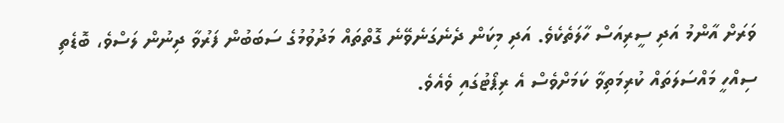ވަރަށް އާންމު އަދި ސީރިއަސް ހާލަތެކެވެ. އަދި މިކަން ދެނެގަނެވޭނެ ގޮތްތައް މަދުވުމުގެ ސަބަބުން ފަރުވާ ދިނުން ލަސްވެ، ބޮޑެތި ސިއްހީ މައްސަލަތައް ކުރިމަތިވާ ކަމަށްވެސް އެ ރިޕޯޓުގައި ވެއެވެ.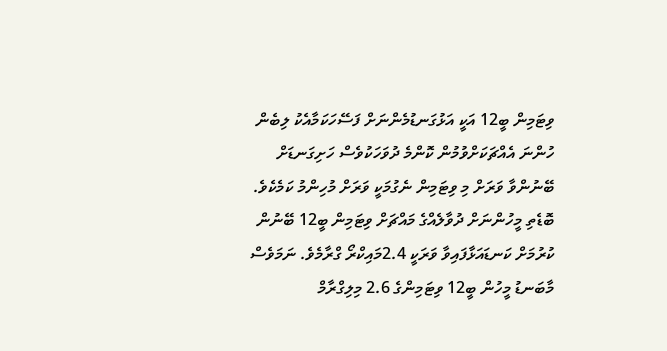ވިޓަމިން ބީ12 އަކީ އަޅުގަނޑުމެންނަށް ފަސޭހަކަމާއެކު ލިބެން ހުންނަ އެއްޗަކަށްވުމުން ކޮންމެ ދުވަހަކުވެސް ހަށިގަނޑަށް ބޭނުންވާ ވަރަށް މި ވިޓަމިން ނެގުމަކީ ވަރަށް މުހިންމު ކަމެކެވެ. ބޮޑެތި މީހުންނަށް ދުވާލެއްގެ މައްޗަށް ވިޓަމިން ބީ12 ބޭނުން ކުރުމަށް ކަނޑައަޅާފައިވާ ވަރަކީ 2.4މައިކްރޯ ގްރާމެވެ. ނަމަވެސް މާބަނޑު މީހުން ބީ12 ވިޓަމިންގެ 2.6 މިލިގްރާމް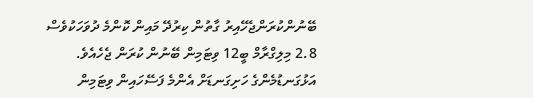ބޭނުންކުރަންޖެހޭއިރު ގާތުން ކިރުދޭ މައިން ކޮންމެ ދުވަހަކުވެސް 2.8 މިލިގްރާމް ބީ12 ވިޓަމިން ބޭނުން ކުރަން ޖެހެއެވެ.
އަޅުގަނޑުމެންގެ ހަށިގަނޑަށް އެންމެ ފަސޭހައިން ވިޓަމިން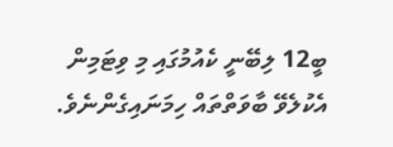ބީ12 ލިބޭނީ ކެއުމުގައި މި ވިޓަމިން އެކުލެވޭ ބާވަތްތައް ހިމަނައިގެންނެވެ.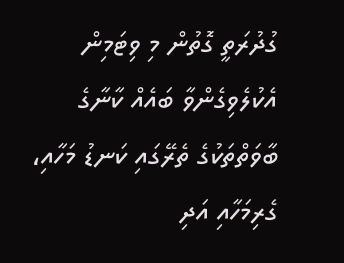ގުދުރަތީ ގޮތުން މި ވިޓަމިން އެކުލެވިގެންވާ ބައެއް ކާނާގެ ބާވަތްތަކުގެ ތެރޭގައި ކަނޑު މަހާއި، ގެރިމަހާއި އަދި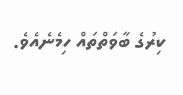ކިރުގެ ބާވަތްތައް ހިމެނެއެވެ.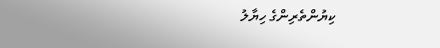ކިޔުންތެރިންގެ ހިޔާލު